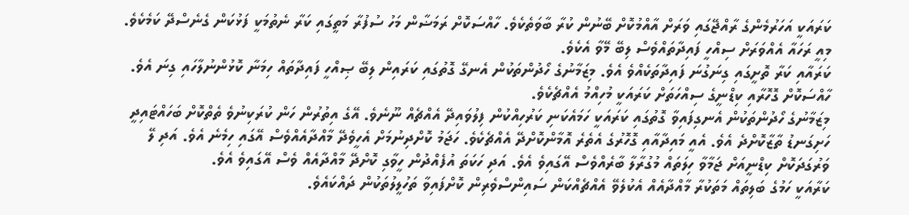ކަރައަކީ އަހަރުމެންގެ ރާއްޖޭގައި ވަރަށް އާއްމުކޮށް ބޭނުން ކުރާ ބާވަތެކެވެ. ހާއްސަކޮށް ރަމަޟާން މަހު ސުފުރާ މަތީގައި ކަރާ ނެތުމަކީ ފަޅުކަން ގެނެސްދޭ ކަމެކެވެ. މިއީ ރަހައާ އެއްވަރަށް ސިއްހީ ފައިދާތައްވެސް ލިބޭ މޭވާ އެކެވެ.
ކަރައާއި ކަރާ ތޮށީގައި ގިނަގުނަ ފައިދާތަކެއްވެ އެވެ. މިޒަމާނުގެ ހޯދުންތަކުން އެނގޭ ގޮތުގައި ކަރައިން ލިބޭ ޞިއްހީ ފައިދާތައް ހިމަނާ ކޮޅުންނުލާހައި ގިނަ އެވެ. ހާއްސަކޮށް ގޮހޮރާއި ކިޑްނީގެ ސިއްހަތަށް ކަރައަކީ މުހިއްމު އެއްޗެކެވެ.
މިޒަމާނުގެ ހޯދުންތަކުން އެނގިފައިވާ ގޮތުގައި ކަރައަކީ ހަމައެކަނި ކަރުހިއްކުން ފިލުވައިދޭ އެއްޗެއް ނޫނެވެ. އޭގެ އިތުރުން ހަން ކުރަކިނުވެ ތެތްކޮށް ބަހައްޓައިދީ ހަށިގަނޑު ތާޒާކޮށްދެ އެވެ. އެއީ މައިދާއާއި ގޮހޮރުގެ އެތެރެ އޮމާންކޮށްދޭ އެއްޗެކެވެ. ހަޖަމު ކޮށްދިނުމަށް އެހީވެދޭ މާއްދާއެއްވެސް އޭގައި ހިމެނެ އެވެ. އަދި ލޭ ވަރުގަދަކޮށް ކިޑްނީއަށް ޖަމާވާ ހިލަތައް މުގުރާލާ ބާރެއްވެސް އޭގައިވެ އެވެ. އަދި ހަކަތަ އުފެއްދުން ހީވާގި ކޮށްދޭ މާއްދާއެއް ވެސް އޭގައިވެ އެވެ.
ކަރާއަކީ ހަމުގެ ބަލިތައް މަތަކުރާ މާއްދާއެއް އެކުލެވޭ އެއްޗެއްކަން ސައިންސްވެރިން ކޮށްފައިވާ ތަހުލީލުތަކުން ދައްކައެވެ.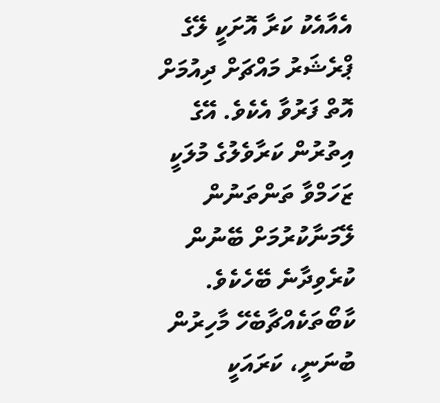އެއާއެކު ކަރާ އޮށަކީ ލޭގެ ޕްރެޝަރު މައްޗަށް ދިއުމަށް އޮތް ފަރުވާ އެކެވެ. އޭގެ އިތުރުން ކަރާވެލުގެ މުލަކީ ޒަހަމްވާ ތަންތަނުން ލޭމަނާކުރުމަށް ބޭނުން ކުރެވިދާނެ ބޭހެކެވެ.
ކާބޯތަކެއްޗާބެހޭ މާހިރުން ބުނަނީ، ކަރައަކީ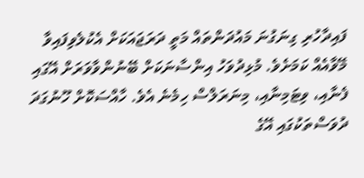ފައިދާހުރި ގިނަގުނަ މައުދަންތައް މަތީ ދަރަޖައަކަށް އެކުލެވިފައިވާ މޭވާއެއް ކަމަށެވެ. މުޅިދުވަހު އިންސާނަކަށް ބޭނުންވާވަރަށް އޭގައި ފެނާއި، ވިޓަމިނާއި، މިނަރަލްސް ހިމެނެ އެވެ. ހާއްސަކޮށް ހޫނުގަދަ ދުވަސްތަކުގައި އޭގެ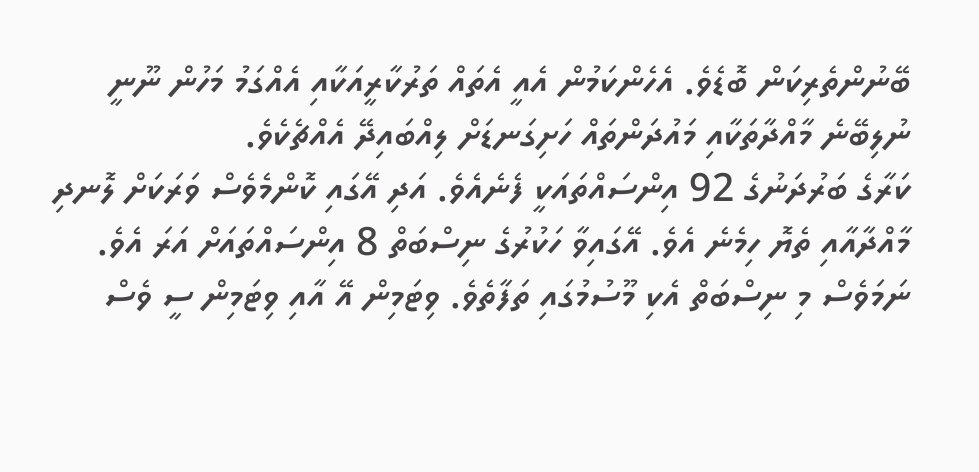ބޭނުންތެރިކަން ބޮޑެވެ. އެހެންކަމުން އެއީ އެތައް ތަރުކާރީއަކާއި އެއްގަމު މަހުން ނޫނީ ނުލިބޭނެ މާއްދާތަކާއި މައުދަންތައް ހަށިގަނޑަށް ލިއްބައިދޭ އެއްޗެކެވެ.
ކަރާގެ ބަރުދަނުގެ 92 އިންސައްތައަކީ ފެނެއެވެ. އަދި އޭގައި ކޮންމެވެސް ވަރަކަށް ލޮނދި މާއްދާއާއި ތެޔޮ ހިމެނެ އެވެ. އޭގައިވާ ހަކުރުގެ ނިސްބަތް 8 އިންސައްތައަށް އަރަ އެވެ. ނަމަވެސް މި ނިސްބަތް އެކި މޫސުމުގައި ތަފާތެވެ. ވިޓަމިން އޭ އާއި ވިޓަމިން ސީ ވެސް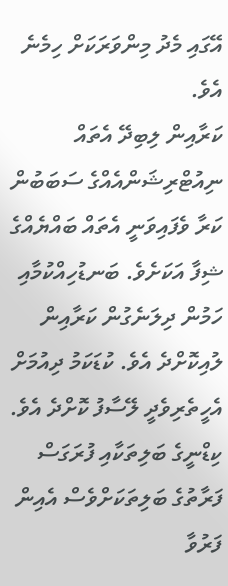އޭގައި މެދު މިންވަރަކަށް ހިމެނެ އެވެ.
ކަރާއިން ލިބިދޭ އެތައް ނިއުޓްރިޝަންއެއްގެ ސަބަބުން ކަރާ ވެފައިވަނީ އެތައް ބައްޔެއްގެ ޝިފާ އަކަށެވެ. ބަނޑުހިއްކުމާއި ހަމުން ދިލަނެގުން ކަރާއިން ލުއިކޮށްދެ އެވެ. ކުޑަކަމު ދިއުމަށް އެހީތެރިވެދީ ލޭސާފު ކޮށްދެ އެވެ. ކިޑްނީގެ ބަލިތަކާއި ފުރަގަސް ފަރާތުގެ ބަލިތަކަށްވެސް އެއިން ފަރުވާ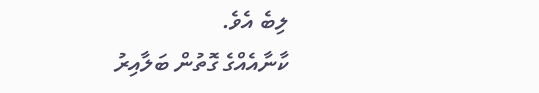ލިބެ އެވެ.
ކާނާއެއްގެ ގޮތުން ބަލާއިރު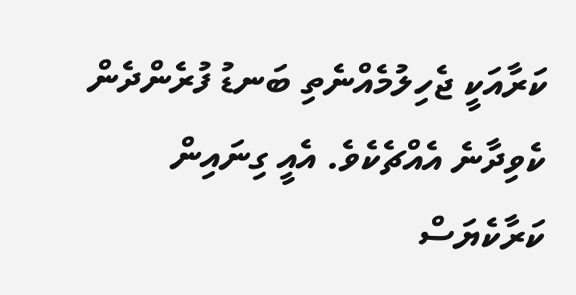ކަރާއަކީ ޖެހިލުމެއްނެތި ބަނޑު ފުރެންދެން ކެވިދާނެ އެއްޗެކެވެ. އެއީ ގިނައިން ކަރާކެޔަސް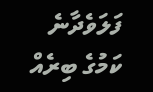ފަލަވެދާނެ ކަމުގެ ބިރެއް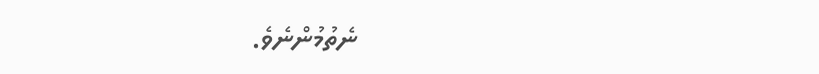ނެތުމުންނެވެ.